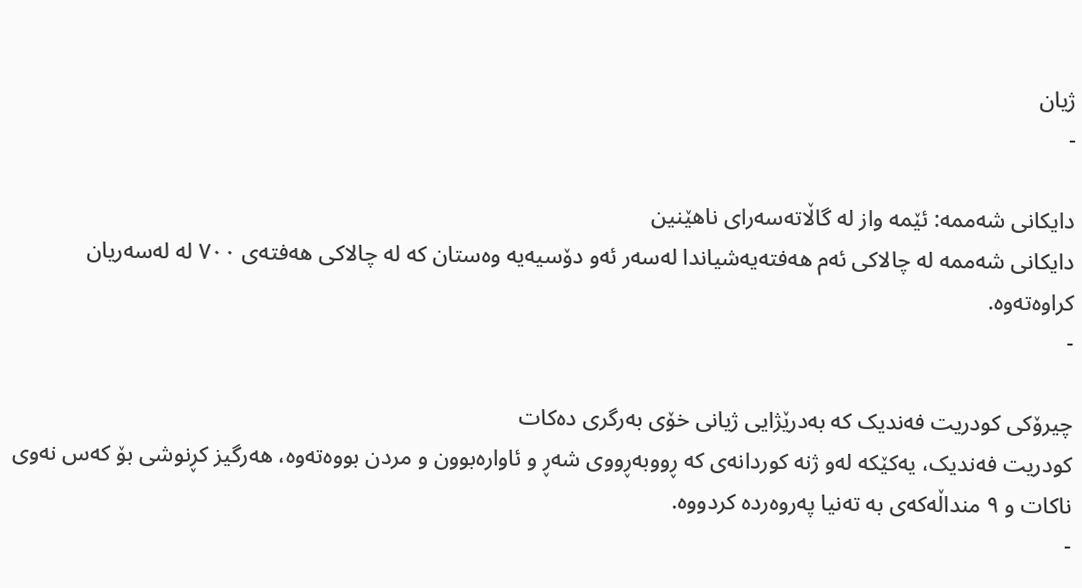ژیان
-

دایکانی شەممە: ئێمە واز لە گاڵاتەسەرای ناهێنین
دایکانی شەممە لە چالاکی ئەم هەفتەیەشیاندا لەسەر ئەو دۆسیەیە وەستان کە لە چالاکی هەفتەی ٧٠٠ لە لەسەریان کراوەتەوە.
-

چیرۆکی کودریت فەندیک کە بەدرێژایی ژیانی خۆی بەرگری دەکات
کودریت فەندیک، یەکێکە لەو ژنە کوردانەی کە ڕووبەڕووی شەڕ و ئاوارەبوون و مردن بووەتەوە، هەرگیز کڕنوشی بۆ کەس نەوی ناکات و ٩ منداڵەکەی بە تەنیا پەروەردە کردووە.
-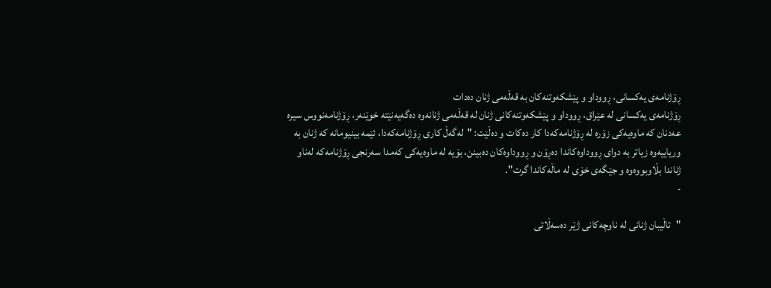ڕۆژنامەی یەکسانی، ڕووداو و پێشکەوتنەکان بە قەڵەمی ژنان دەدات
ڕۆژنامەی یەکسانی لە عێراق، ڕووداو و پێشکەوتنەکانی ژنان لە قەڵەمی ژنانەوە دەگەیەنێتە خوێنەر، ڕۆژنامەنووس سیرە عەدنان کە ماوەیەکی زۆرە لە ڕۆژنامەکەدا کار دەکات و دەڵێت: "لەگەڵ کاری ڕۆژنامەکەدا، ئێمە بینیومانە کە ژنان بە وریاییەوە زیاتر بە دوای ڕووداوەکاندا دەڕۆن و ڕووداوەکان دەبینن، بۆیە لە ماوەیەکی کەمدا سەرنجی ڕۆژنامەکە لەناو ژناندا بڵاوبووەوە و جێگەی خۆی لە ماڵەکاندا گرت".
-

"تاڵیبان ژنانی لە ناوچەکانی ژێر دەسەڵاتی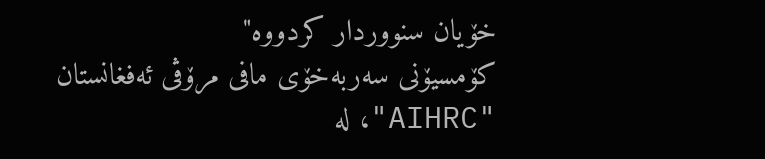خۆیان سنووردار کردووە"
کۆمسیۆنی سەربەخۆی مافی مرۆڤی ئەفغانستان "AIHRC"، لە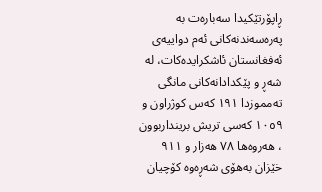ڕاپۆرتێکیدا سەبارەت بە پەرەسەندنەکانی ئەم دواییەی ئەفغانستان ئاشکرایدەکات، لە شەڕ و پێکدادانەکانی مانگی تەمموزدا ١٩١ کەس کوژراون و ١٠٥٩ کەسی تریش برینداربوون ، هەروەها ٧٨ هەزار و ٩١١ خێزان بەهۆی شەڕەوە کۆچیان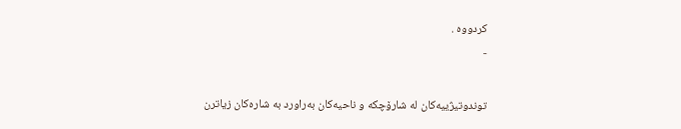کردووە .
-

توندوتیژییەکان لە شارۆچکە و ناحیەکان بەراورد بە شارەکان زیاترن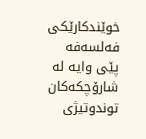خوێندکارێکی فەلسەفە پێی وایە لە شارۆچکەکان توندوتیژی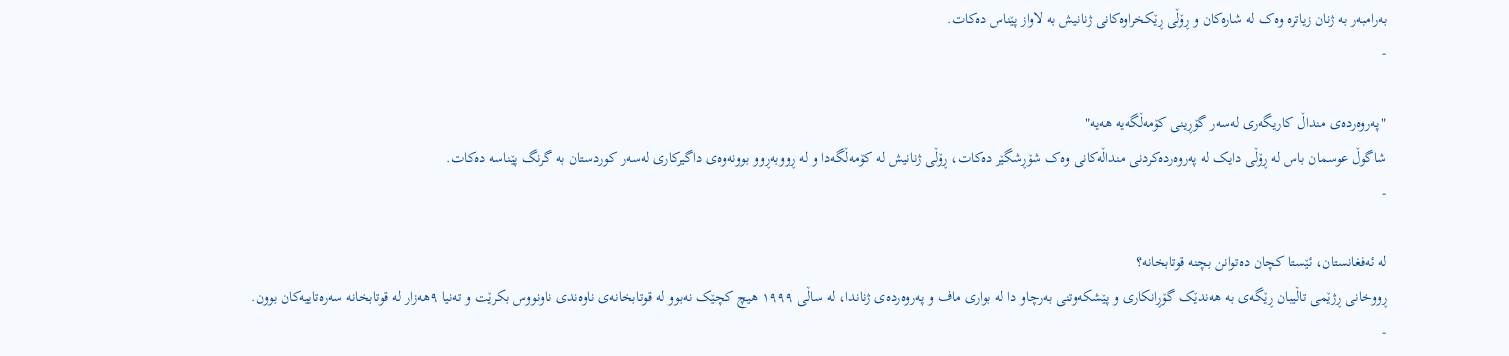بەرامبەر بە ژنان زیاترە وەک لە شارەکان و ڕۆڵی ڕێکخراوەکانی ژنانیش بە لاواز پێناس دەکات.
-

"پەروەردەی منداڵ کاریگەری لەسەر گۆڕینی کۆمەڵگەیە هەیە"
شاگوڵ عوسمان باس لە ڕۆڵی دایک لە پەروەردەکردنی منداڵەکانی وەک شۆڕشگێر دەکات، ڕۆڵی ژنانیش لە کۆمەڵگەدا و لە ڕووبەڕوو بوونەوەی داگیرکاری لەسەر کوردستان بە گرنگ پێناسە دەکات.
-

لە ئەفغانستان، ئێستا کچان دەتوانن بچنە قوتابخانە؟
ڕووخانی ڕژێمی تاڵیبان ڕێگەی بە هەندێک گۆڕانکاری و پێشکەوتنی بەرچاو دا لە بواری ماف و پەروەردەی ژناندا، لە ساڵی ١٩٩٩ هیچ کچێک نەبوو لە قوتابخانەی ناوەندی ناونووس بکرێت و تەنیا ٩هەزار لە قوتابخانە سەرەتاییەکان بوون.
-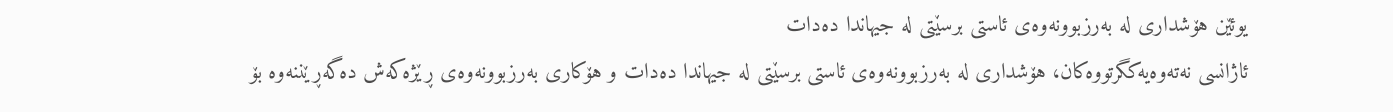یوئێن هۆشداری لە بەرزبوونەوەی ئاستی برسێتی لە جیهاندا دەدات
ئاژانسی نەتەوەیەکگرتووەکان، هۆشداری لە بەرزبوونەوەی ئاستی برسێتی لە جیهاندا دەدات و هۆکاری بەرزبوونەوەی ڕێژەکەش دەگەڕێننەوە بۆ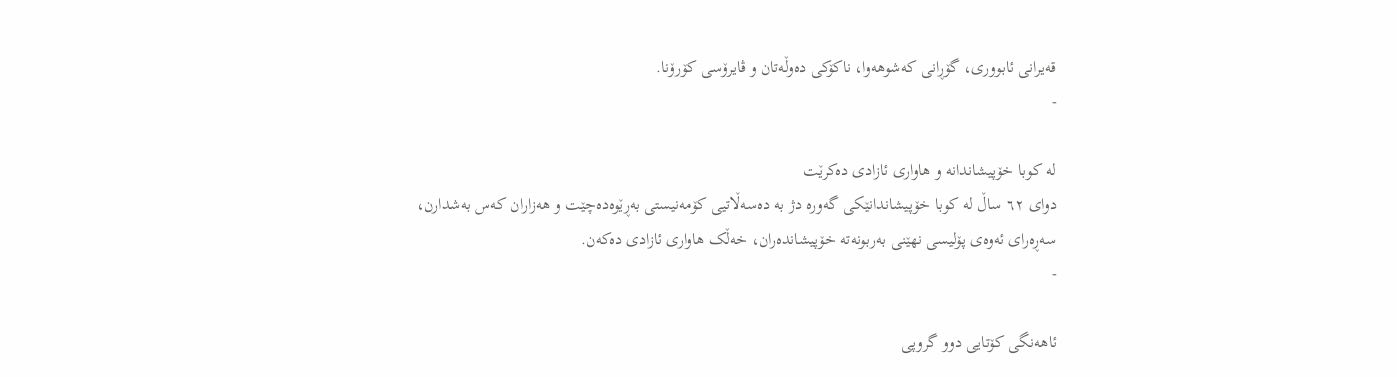قەیرانی ئابووری، گۆڕانی کەشوهەوا، ناکۆکی دەوڵەتان و ڤایرۆسی کۆرۆنا.
-

لە کوبا خۆپیشاندانە و هاواری ئازادی دەکرێت
دوای ٦٢ ساڵ لە کوبا خۆپیشاندانێکی گەورە دژ بە دەسەڵاتیی کۆمەنیستی بەڕێوەدەچێت و هەزاران کەس بەشدارن، سەڕەرای ئەوەی پۆلیسی نهێنی بەربونەتە خۆپیشاندەران، خەڵک هاواری ئازادی دەکەن.
-

ئاهەنگی کۆتایی دوو گروپی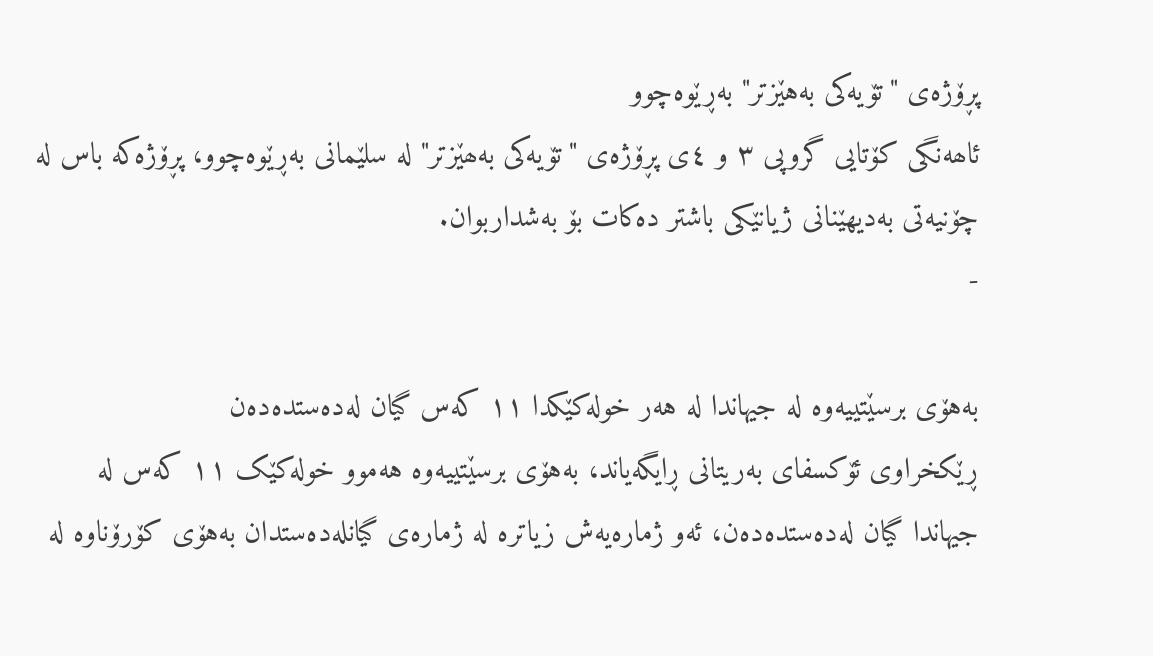پڕۆژەی "تۆیەکی بەهێزتر" بەڕێوەچوو
ئاھەنگی کۆتایی گروپی ٣ و ٤ی پڕۆژەی "تۆیەکی بەھێزتر" لە سلێمانی بەڕێوەچوو، پڕۆژەکە باس لە چۆنیەتی بەدیھێنانی ژیانێکی باشتر دەکات بۆ بەشداربوان.
-

بەهۆی برسێتییەوە لە جیهاندا لە هەر خولەکێکدا ١١ کەس گیان لەدەستدەدەن
ڕێکخراوی ئۆکسفای بەریتانی ڕایگەیاند، بەهۆی برسێتییەوە هەموو خولەکێک ١١ کەس لە جیهاندا گیان لەدەستدەدەن، ئەو ژمارەیەش زیاترە لە ژمارەی گیانلەدەستدان بەهۆی کۆرۆناوە لە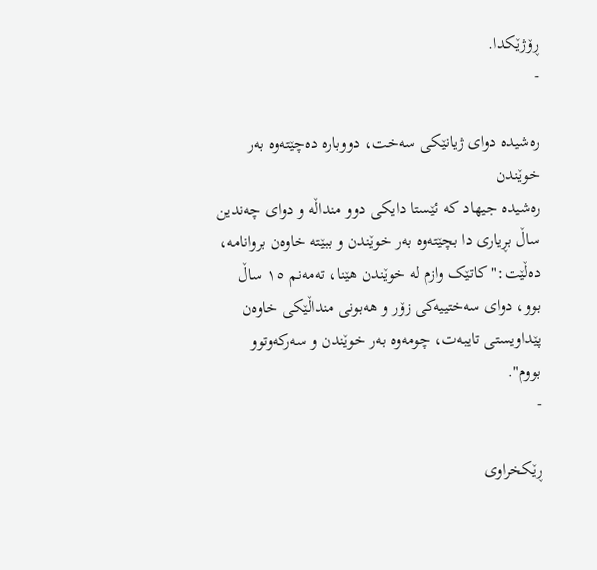ڕۆژێکدا.
-

رەشیدە دوای ژیانێکی سەخت، دووبارە دەچێتەوە بەر خوێندن
رەشیدە جیهاد کە ئێستا دایکی دوو منداڵە و دوای چەندین ساڵ بڕیاری دا بچێتەوە بەر خوێندن و ببێتە خاوەن بروانامە، دەڵێت:" کاتێک وازم لە خوێندن هێنا، تەمەنم ١٥ ساڵ بوو، دوای سەختییەکی زۆر و هەبونی منداڵێکی خاوەن پێداویستی تایبەت، چومەوە بەر خوێندن و سەرکەوتوو بووم".
-

ڕێکخراوی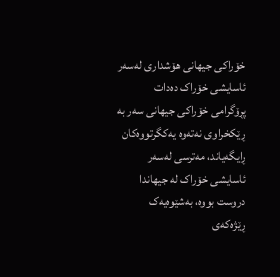خۆراکی جیهانی هۆشداری لەسەر ئاسایشی خۆراک دەدات
پڕۆگرامی خۆراکی جیهانی سەر بە ڕێکخراوی نەتەوە یەکگرتووەکان ڕایگەیاند، مەترسی لەسەر ئاسایشی خۆراک لە جیهاندا دروست بووە، بەشێوەیەک ڕێژەکەی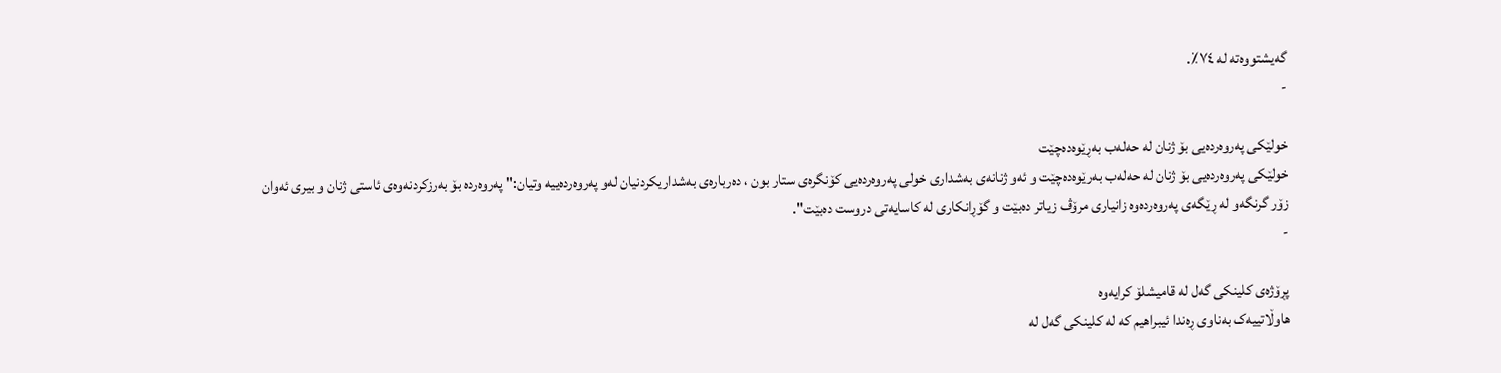گەیشتووەتە لە ٧٤٪.
-

خولێکی پەروەردەیی بۆ ژنان لە حەلەب بەڕێوەدەچێت
خولێکی پەروەردەیی بۆ ژنان لە حەلەب بەرێوەدەچێت و ئەو ژنانەی بەشداری خولی پەروەردەیی کۆنگرەی ستار بون ، دەربارەی بەشداریکردنیان لەو پەروەردەییە وتیان:" پەروەردە بۆ بەرزکردنەوەی ئاستی ژنان و بیری ئەوان زۆر گرنگەو لە ڕێگەی پەروەردەوە زانیاری مرۆڤ زیاتر دەبێت و گۆڕانکاری لە کاسایەتی دروست دەبێت".
-

پڕۆژەی کلینکی گەل لە قامیشلۆ کرایەوە
هاوڵاتییەک بەناوی ڕەندا ئیبراهیم کە لە کلینکی گەل لە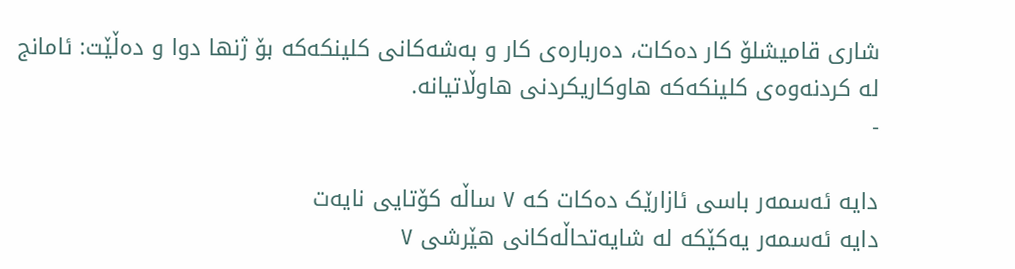شاری قامیشلۆ کار دەکات، دەربارەی کار و بەشەکانی کلینکەکە بۆ ژنها دوا و دەڵێت: ئامانج لە کردنەوەی کلینکەکە هاوکاریکردنی هاوڵاتیانە.
-

دایە ئەسمەر باسی ئازارێک دەکات کە ٧ ساڵە کۆتایی نایەت
دایە ئەسمەر یەکێکە لە شایەتحاڵەکانی هێرشی ٧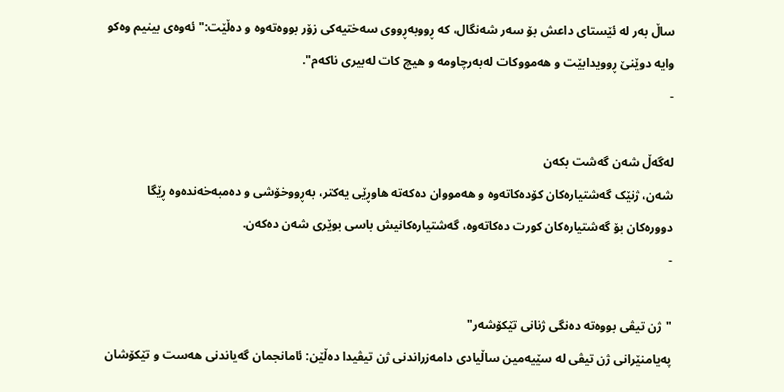ساڵ بەر لە ئێستای داعش بۆ سەر شەنگال، کە ڕووبەڕووی سەختیەکی زۆر بووەتەوە و دەڵێت:" ئەوەی بینیم وەکو وایە دوێنێ ڕوویدابێت و هەمووکات لەبەرچاومە و هیچ کات لەبیری ناکەم".
-

لەگەڵ شەن گەشت بکەن
شەن، ژنێک گەشتیارەکان کۆدەکاتەوە و هەمووان دەکەتە هاوڕێی یەکتر، بەڕووخۆشی و دەمبەخەندەوە ڕێگا دوورەکان بۆ گەشتیارەکان کورت دەکاتەوە، گەشتیارەکانیش باسی بوێری شەن دەکەن.
-

"ژن تیڤی بووەتە دەنگی ژنانی تێکۆشەر"
پەیامنێرانی ژن تیڤی لە سێیەمین ساڵیادی دامەزراندنی ژن تیڤیدا دەڵێن: ئامانجمان گەیاندنی هەست و تێکۆشان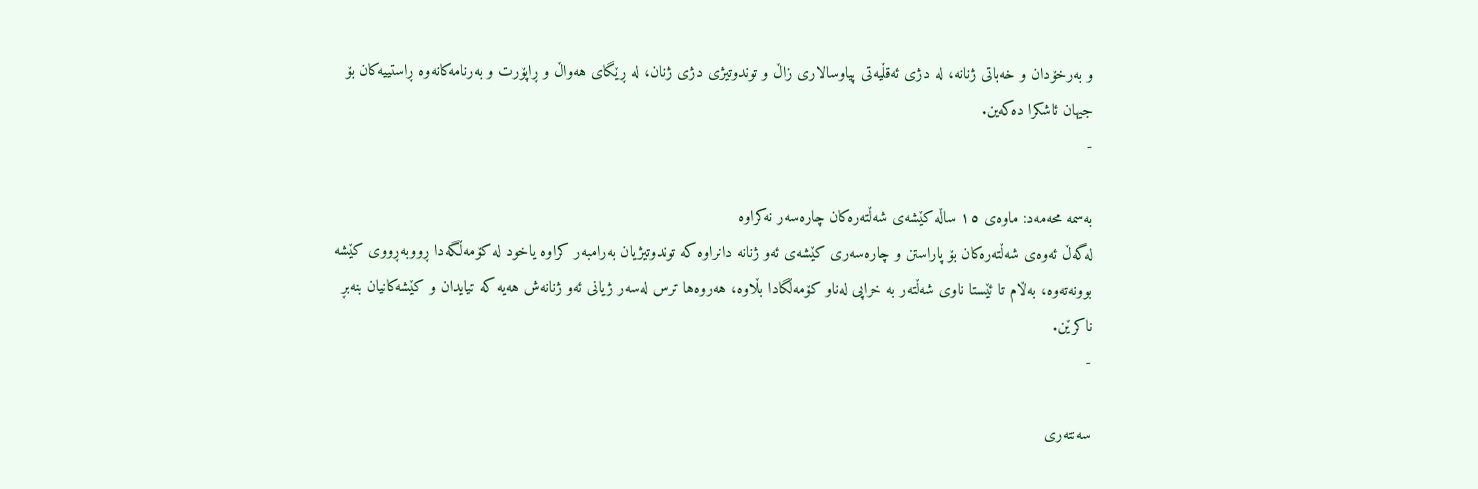و بەرخۆدان و خەباتی ژنانە، لە دژی ئەقڵیەتی پیاوسالاری زاڵ و توندوتیژی دژی ژنان، لە ڕێگای هەواڵ و ڕاپۆرت و بەرنامەکانەوە ڕاستییەکان بۆ جیهان ئاشکرا دەکەین.
-

بەسمە محەمەد: ماوەی ١٥ ساڵە کێشەی شەڵتەرەکان چارەسەر نەکراوە
لەگەڵ ئەوەی شەڵتەرەکان بۆ پاراستن و چارەسەری کێشەی ئەو ژنانە دانراوە کە توندوتیژیان بەرامبەر کراوە یاخود لە کۆمەڵگەدا ڕووبەڕووی کێشە بوونەتەوە، بەڵام تا ئێستا ناوی شەڵتەر بە خراپی لەناو کۆمەڵگادا بڵاوە، هەروەها ترس لەسەر ژیانی ئەو ژنانەش هەیە کە تیایدان و کێشەکانیان بنەبڕ ناکرێن.
-

سەنتەری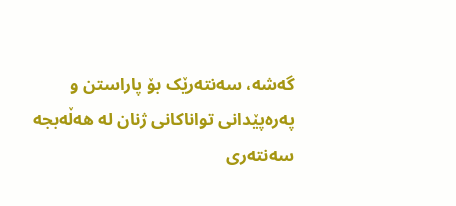گەشە، سەنتەرێک بۆ پاراستن و پەرەپێدانی تواناکانی ژنان لە هەڵەبجە
سەنتەری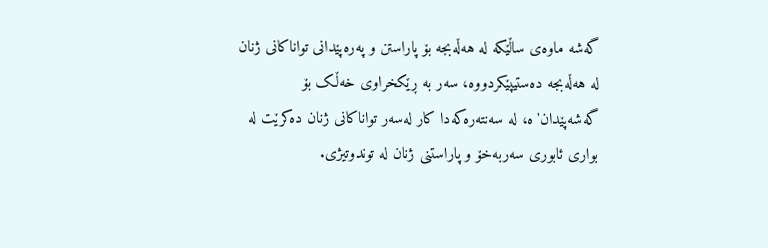گەشە ماوەی ساڵێکە لە هەڵەبجە بۆ پاراستن و پەرەپێدانی تواناکانی ژنان لە هەڵەبجە دەستیپێکردووە، سەر بە ڕێکخراوی خەڵک بۆ گەشەپێدان'ە، لە سەنتەرەکەدا کار لەسەر تواناکانی ژنان دەکرێت لە بواری ئابوری سەربەخۆ و پاراستنی ژنان لە توندوتیژی.